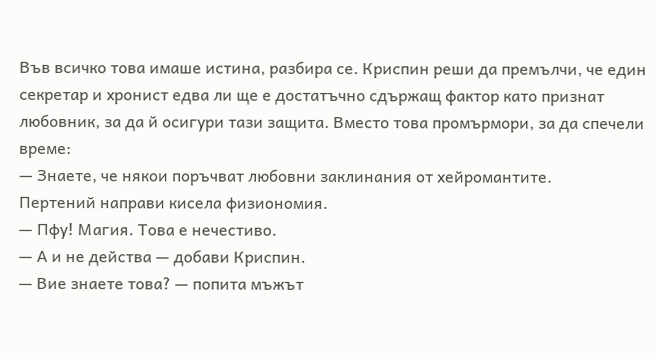Във всичко това имаше истина, разбира се. Криспин реши да премълчи, че един секретар и хронист едва ли ще е достатъчно сдържащ фактор като признат любовник, за да й осигури тази защита. Вместо това промърмори, за да спечели време:
— Знаете, че някои поръчват любовни заклинания от хейромантите.
Пертений направи кисела физиономия.
— Пфу! Магия. Това е нечестиво.
— А и не действа — добави Криспин.
— Вие знаете това? — попита мъжът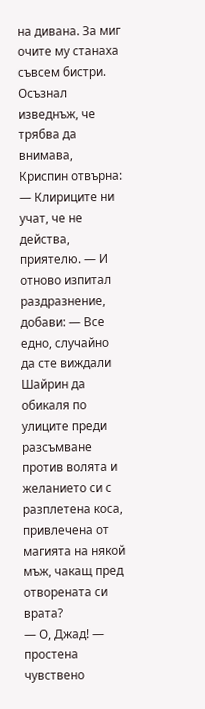на дивана. За миг очите му станаха съвсем бистри.
Осъзнал изведнъж, че трябва да внимава, Криспин отвърна:
— Клириците ни учат, че не действа, приятелю. — И отново изпитал раздразнение, добави: — Все едно, случайно да сте виждали Шайрин да обикаля по улиците преди разсъмване против волята и желанието си с разплетена коса, привлечена от магията на някой мъж, чакащ пред отворената си врата?
— О, Джад! — простена чувствено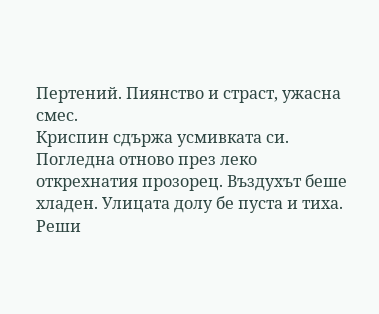Пертений. Пиянство и страст, ужасна смес.
Криспин сдържа усмивката си. Погледна отново през леко открехнатия прозорец. Въздухът беше хладен. Улицата долу бе пуста и тиха. Реши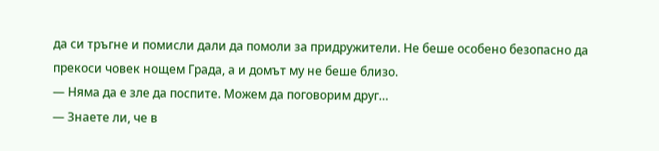да си тръгне и помисли дали да помоли за придружители. Не беше особено безопасно да прекоси човек нощем Града, а и домът му не беше близо.
— Няма да е зле да поспите. Можем да поговорим друг…
— Знаете ли, че в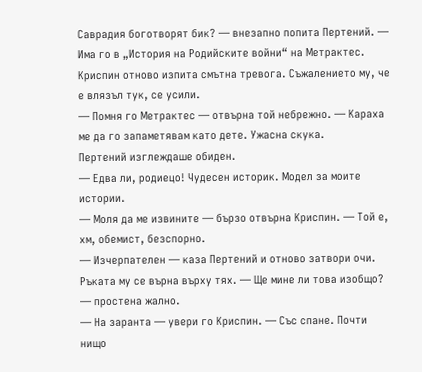Саврадия боготворят бик? — внезапно попита Пертений. — Има го в „История на Родийските войни“ на Метрактес.
Криспин отново изпита смътна тревога. Съжалението му, че е влязъл тук, се усили.
— Помня го Метрактес — отвърна той небрежно. — Караха ме да го запаметявам като дете. Ужасна скука.
Пертений изглеждаше обиден.
— Едва ли, родиецо! Чудесен историк. Модел за моите истории.
— Моля да ме извините — бързо отвърна Криспин. — Той е, хм, обемист, безспорно.
— Изчерпателен — каза Пертений и отново затвори очи. Ръката му се върна върху тях. — Ще мине ли това изобщо? — простена жално.
— На заранта — увери го Криспин. — Със спане. Почти нищо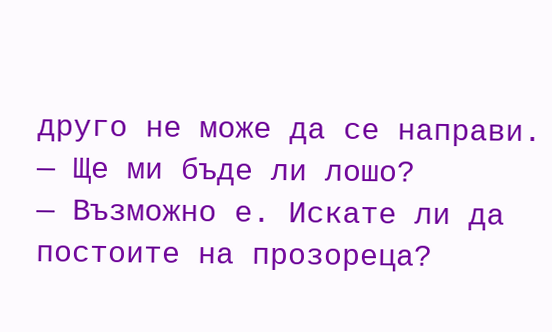друго не може да се направи.
— Ще ми бъде ли лошо?
— Възможно е. Искате ли да постоите на прозореца?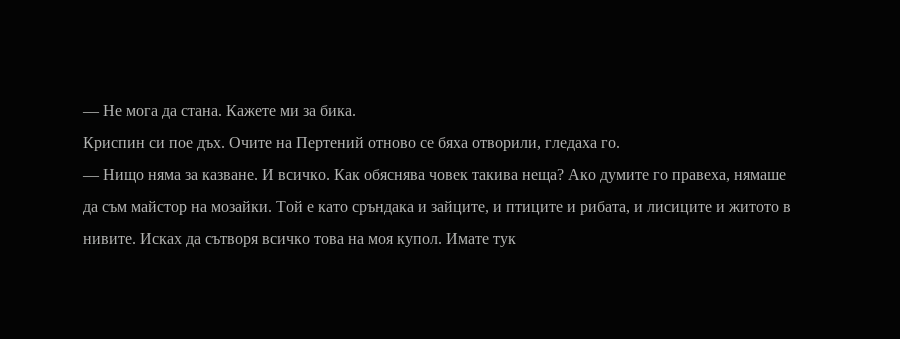— Не мога да стана. Кажете ми за бика.
Криспин си пое дъх. Очите на Пертений отново се бяха отворили, гледаха го.
— Нищо няма за казване. И всичко. Как обяснява човек такива неща? Ако думите го правеха, нямаше да съм майстор на мозайки. Той е като сръндака и зайците, и птиците и рибата, и лисиците и житото в нивите. Исках да сътворя всичко това на моя купол. Имате тук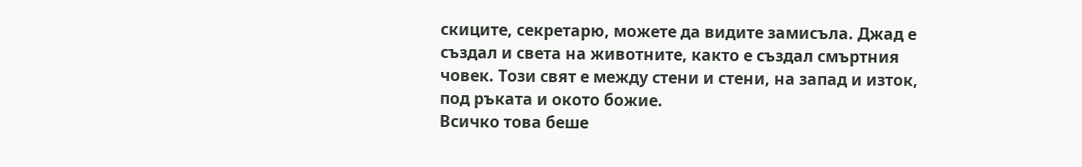скиците, секретарю, можете да видите замисъла. Джад е създал и света на животните, както е създал смъртния човек. Този свят е между стени и стени, на запад и изток, под ръката и окото божие.
Всичко това беше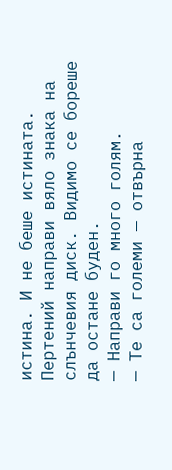истина. И не беше истината.
Пертений направи вяло знака на слънчевия диск. Видимо се бореше да остане буден.
— Направи го много голям.
— Те са големи — отвърна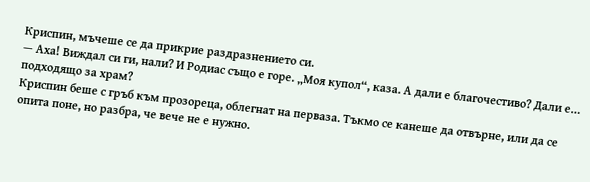Криспин, мъчеше се да прикрие раздразнението си.
— Аха! Виждал си ги, нали? И Родиас също е горе. „Моя купол“, каза. А дали е благочестиво? Дали е… подходящо за храм?
Криспин беше с гръб към прозореца, облегнат на перваза. Тъкмо се канеше да отвърне, или да се опита поне, но разбра, че вече не е нужно.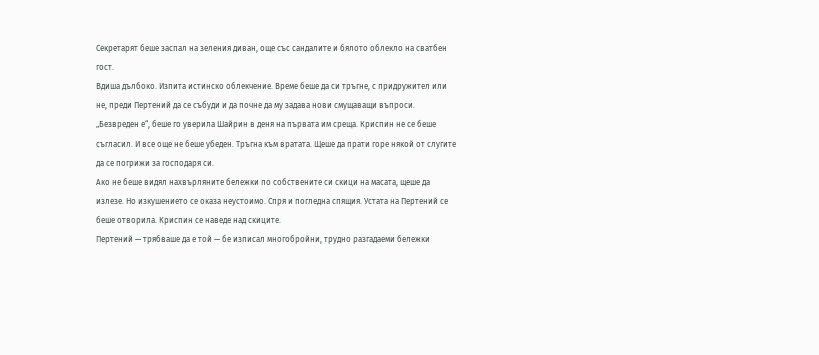Секретарят беше заспал на зеления диван, още със сандалите и бялото облекло на сватбен гост.
Вдиша дълбоко. Изпита истинско облекчение. Време беше да си тръгне, с придружител или не, преди Пертений да се събуди и да почне да му задава нови смущаващи въпроси. „Безвреден е“, беше го уверила Шайрин в деня на първата им среща. Криспин не се беше съгласил. И все още не беше убеден. Тръгна към вратата. Щеше да прати горе някой от слугите да се погрижи за господаря си.
Ако не беше видял нахвърляните бележки по собствените си скици на масата, щеше да излезе. Но изкушението се оказа неустоимо. Спря и погледна спящия. Устата на Пертений се беше отворила. Криспин се наведе над скиците.
Пертений — трябваше да е той — бе изписал многобройни, трудно разгадаеми бележки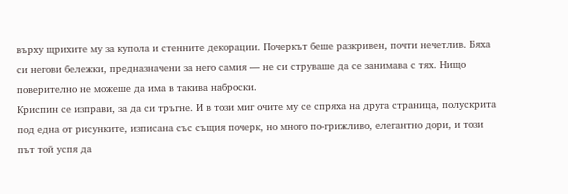върху щрихите му за купола и стенните декорации. Почеркът беше разкривен, почти нечетлив. Бяха си негови бележки, предназначени за него самия — не си струваше да се занимава с тях. Нищо поверително не можеше да има в такива наброски.
Криспин се изправи, за да си тръгне. И в този миг очите му се спряха на друга страница, полускрита под една от рисунките, изписана със същия почерк, но много по-грижливо, елегантно дори, и този път той успя да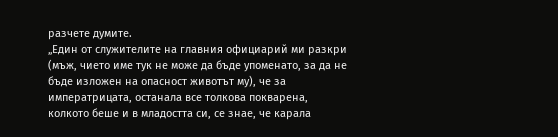разчете думите.
„Един от служителите на главния официарий ми разкри (мъж, чието име тук не може да бъде упоменато, за да не бъде изложен на опасност животът му), че за императрицата, останала все толкова покварена, колкото беше и в младостта си, се знае, че карала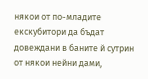някои от по-младите екскубитори да бъдат довеждани в баните й сутрин от някои нейни дами,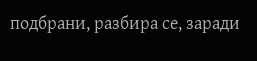подбрани, разбира се, заради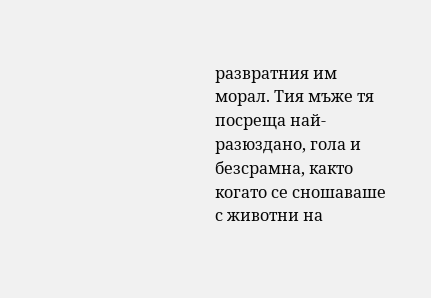развратния им морал. Тия мъже тя посреща най-разюздано, гола и безсрамна, както когато се сношаваше с животни на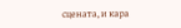сцената, и кара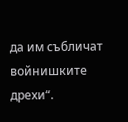да им събличат войнишките дрехи“.